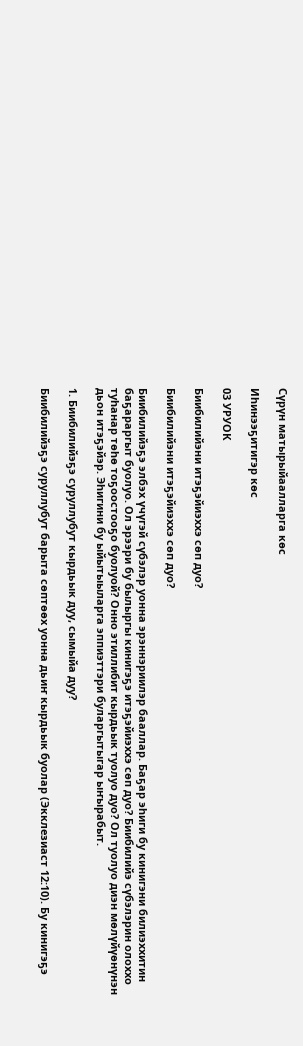Сүрүн матырыйаалларга көс

Иһинээҕитигэр көс

03 УРУОК

Биибилийэни итэҕэйиэххэ сөп дуо?

Биибилийэни итэҕэйиэххэ сөп дуо?

Биибилийэҕэ элбэх үчүгэй сүбэлэр уонна эрэннэриилэр бааллар. Баҕар эһиги бу кинигэни билиэххитин баҕараргыт буолуо. Ол эрээри бу былыргы кинигэҕэ итэҕэйиэххэ сөп дуо? Биибилийэ сүбэлэрин олоххо туһанар төһө тоҕоостооҕо буолуой? Онно этиллибит кырдьык туолуо дуо? Ол туолуо диэн мөлүйүөнүнэн дьон итэҕэйэр. Эһигини бу ыйытыыларга эппиэттэри буларгытыгар ыҥырабыт.

1. Биибилийэҕэ суруллубут кырдьык дуу, сымыйа дуу?

Биибилийэҕэ суруллубут барыта сөптөөх уонна дьиҥ кырдьык буолар (Экклезиаст 12:10). Бу кинигэҕэ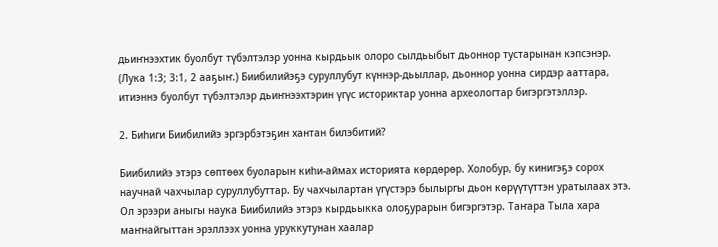дьиҥнээхтик буолбут түбэлтэлэр уонна кырдьык олоро сылдьыбыт дьоннор тустарынан кэпсэнэр. (Лука 1:3; 3:1, 2 ааҕыҥ.) Биибилийэҕэ суруллубут күннэр-дьыллар, дьоннор уонна сирдэр ааттара, итиэннэ буолбут түбэлтэлэр дьиҥнээхтэрин үгүс историктар уонна археологтар бигэргэтэллэр.

2. Биһиги Биибилийэ эргэрбэтэҕин хантан билэбитий?

Биибилийэ этэрэ сөптөөх буоларын киһи-аймах историята көрдөрөр. Холобур, бу кинигэҕэ сорох научнай чахчылар суруллубуттар. Бу чахчылартан үгүстэрэ былыргы дьон көрүүтүттэн уратылаах этэ. Ол эрээри аныгы наука Биибилийэ этэрэ кырдьыкка олоҕурарын бигэргэтэр. Таҥара Тыла хара маҥнайгыттан эрэллээх уонна уруккутунан хаалар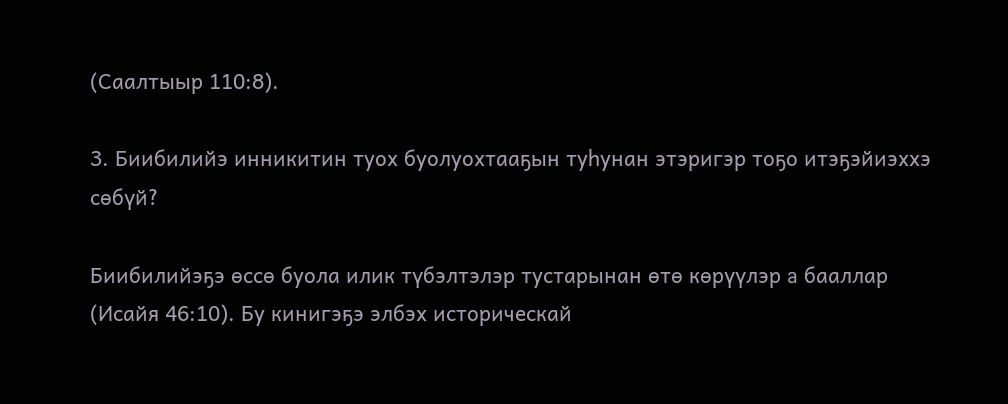(Саалтыыр 110:8).

3. Биибилийэ инникитин туох буолуохтааҕын туһунан этэригэр тоҕо итэҕэйиэххэ сөбүй?

Биибилийэҕэ өссө буола илик түбэлтэлэр тустарынан өтө көрүүлэр a бааллар (Исайя 46:10). Бу кинигэҕэ элбэх историческай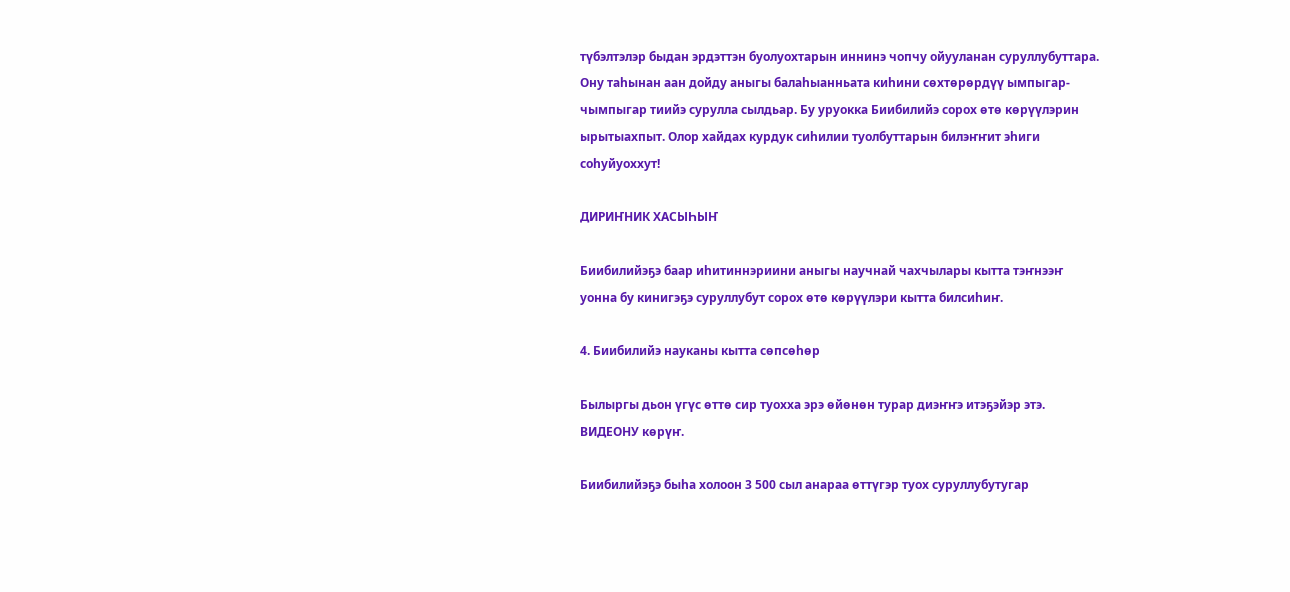түбэлтэлэр быдан эрдэттэн буолуохтарын иннинэ чопчу ойууланан суруллубуттара. Ону таһынан аан дойду аныгы балаһыанньата киһини сөхтөрөрдүү ымпыгар-чымпыгар тиийэ сурулла сылдьар. Бу уруокка Биибилийэ сорох өтө көрүүлэрин ырытыахпыт. Олор хайдах курдук сиһилии туолбуттарын билэҥҥит эһиги соһуйуоххут!

ДИРИҤНИК ХАСЫҺЫҤ

Биибилийэҕэ баар иһитиннэриини аныгы научнай чахчылары кытта тэҥнээҥ уонна бу кинигэҕэ суруллубут сорох өтө көрүүлэри кытта билсиһиҥ.

4. Биибилийэ науканы кытта сөпсөһөр

Былыргы дьон үгүс өттө сир туохха эрэ өйөнөн турар диэҥҥэ итэҕэйэр этэ. ВИДЕОНУ көрүҥ.

Биибилийэҕэ быһа холоон 3 500 сыл анараа өттүгэр туох суруллубутугар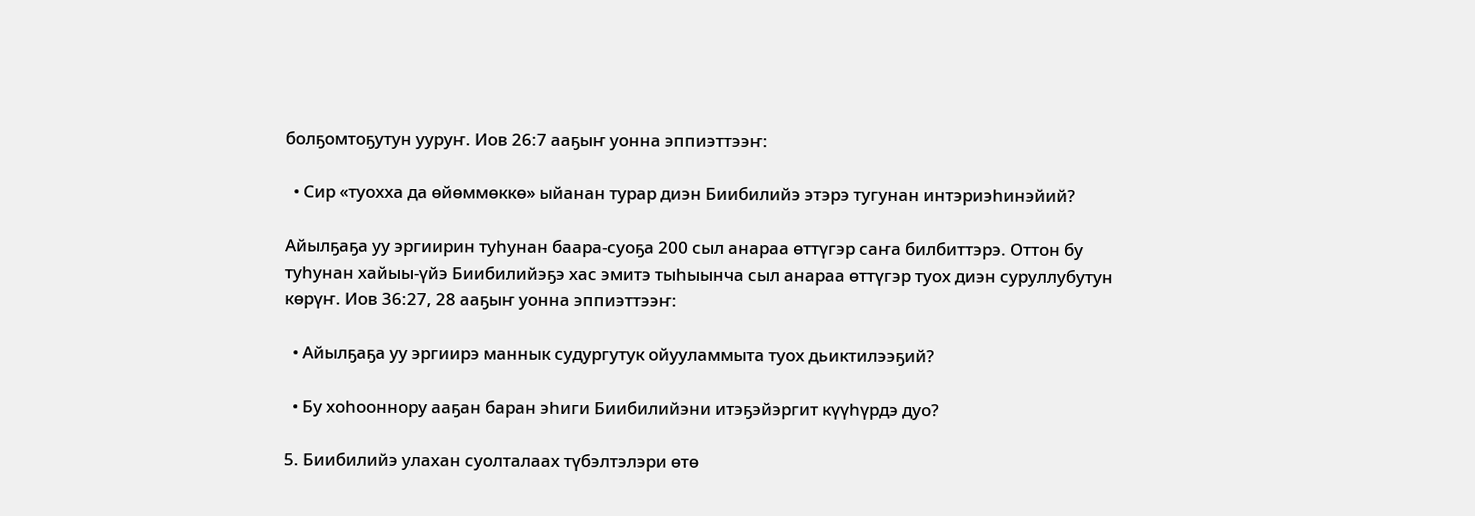болҕомтоҕутун ууруҥ. Иов 26:7 ааҕыҥ уонна эппиэттээҥ:

  • Сир «туохха да өйөммөккө» ыйанан турар диэн Биибилийэ этэрэ тугунан интэриэһинэйий?

Айылҕаҕа уу эргиирин туһунан баара-суоҕа 200 сыл анараа өттүгэр саҥа билбиттэрэ. Оттон бу туһунан хайыы-үйэ Биибилийэҕэ хас эмитэ тыһыынча сыл анараа өттүгэр туох диэн суруллубутун көрүҥ. Иов 36:27, 28 ааҕыҥ уонна эппиэттээҥ:

  • Айылҕаҕа уу эргиирэ маннык судургутук ойууламмыта туох дьиктилээҕий?

  • Бу хоһооннору ааҕан баран эһиги Биибилийэни итэҕэйэргит күүһүрдэ дуо?

5. Биибилийэ улахан суолталаах түбэлтэлэри өтө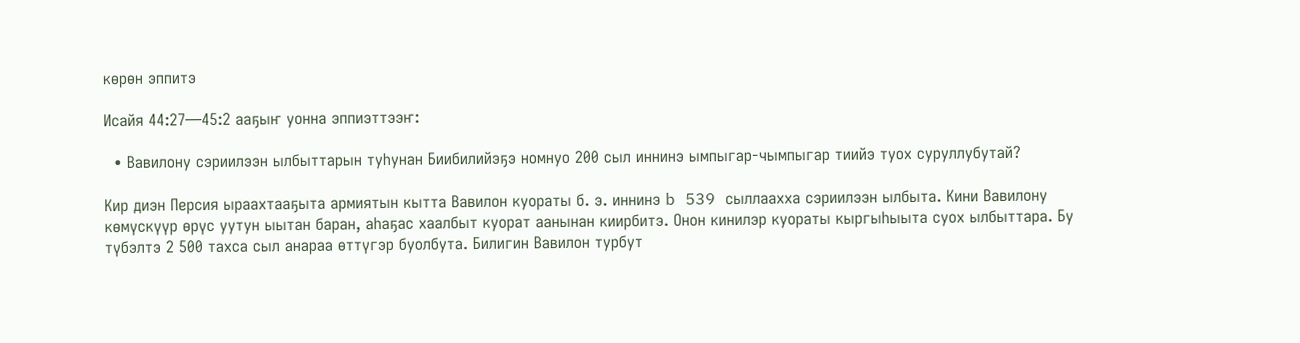көрөн эппитэ

Исайя 44:27—45:2 ааҕыҥ уонна эппиэттээҥ:

  • Вавилону сэриилээн ылбыттарын туһунан Биибилийэҕэ номнуо 200 сыл иннинэ ымпыгар-чымпыгар тиийэ туох суруллубутай?

Кир диэн Персия ыраахтааҕыта армиятын кытта Вавилон куораты б. э. иннинэ b 539 сыллаахха сэриилээн ылбыта. Кини Вавилону көмүскүүр өрүс уутун ыытан баран, аһаҕас хаалбыт куорат аанынан киирбитэ. Онон кинилэр куораты кыргыһыыта суох ылбыттара. Бу түбэлтэ 2 500 тахса сыл анараа өттүгэр буолбута. Билигин Вавилон турбут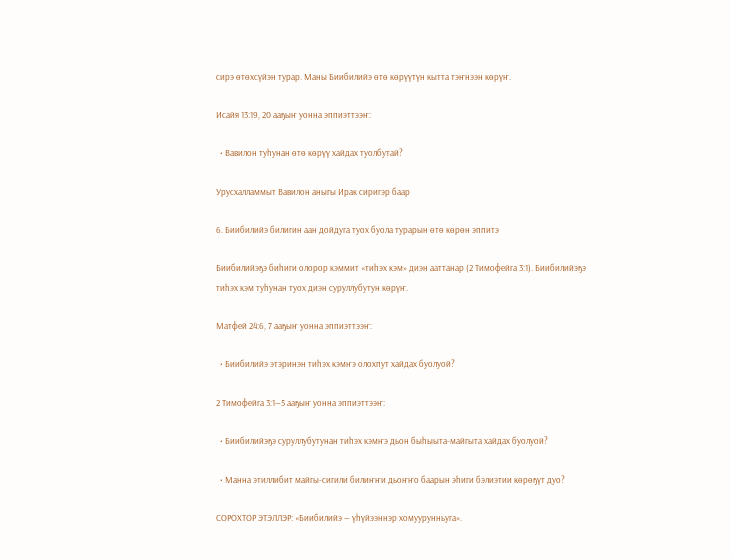сирэ өтөхсүйэн турар. Маны Биибилийэ өтө көрүүтүн кытта тэҥнээн көрүҥ.

Исайя 13:19, 20 ааҕыҥ уонна эппиэттээҥ:

  • Вавилон туһунан өтө көрүү хайдах туолбутай?

Урусхалламмыт Вавилон аныгы Ирак сиригэр баар

6. Биибилийэ билигин аан дойдуга туох буола турарын өтө көрөн эппитэ

Биибилийэҕэ биһиги олорор кэммит «тиһэх кэм» диэн ааттанар (2 Тимофейга 3:1). Биибилийэҕэ тиһэх кэм туһунан туох диэн суруллубутун көрүҥ.

Матфей 24:6, 7 ааҕыҥ уонна эппиэттээҥ:

  • Биибилийэ этэринэн тиһэх кэмҥэ олохпут хайдах буолуой?

2 Тимофейга 3:1—5 ааҕыҥ уонна эппиэттээҥ:

  • Биибилийэҕэ суруллубутунан тиһэх кэмҥэ дьон быһыыта-майгыта хайдах буолуой?

  • Манна этиллибит майгы-сигили билиҥҥи дьоҥҥо баарын эһиги бэлиэтии көрөҕүт дуо?

СОРОХТОР ЭТЭЛЛЭР: «Биибилийэ — үһүйээннэр хомуурунньуга».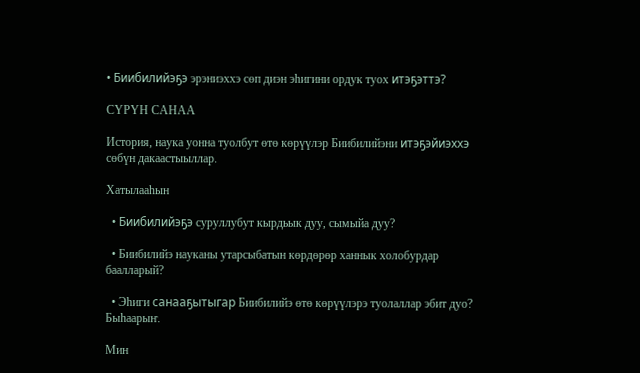• Биибилийэҕэ эрэниэххэ сөп диэн эһигини ордук туох итэҕэттэ?

СҮРҮН САНАА

История, наука уонна туолбут өтө көрүүлэр Биибилийэни итэҕэйиэххэ сөбүн дакаастыыллар.

Хатылааһын

  • Биибилийэҕэ суруллубут кырдьык дуу, сымыйа дуу?

  • Биибилийэ науканы утарсыбатын көрдөрөр ханнык холобурдар баалларый?

  • Эһиги санааҕытыгар Биибилийэ өтө көрүүлэрэ туолаллар эбит дуо? Быһаарыҥ.

Мин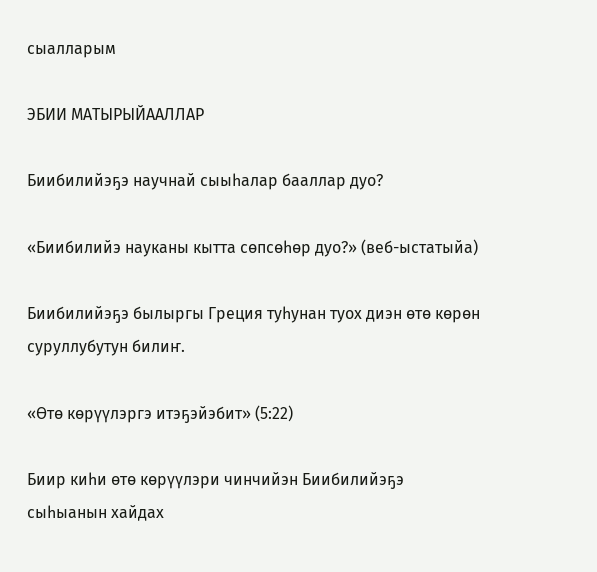сыалларым

ЭБИИ МАТЫРЫЙААЛЛАР

Биибилийэҕэ научнай сыыһалар бааллар дуо?

«Биибилийэ науканы кытта сөпсөһөр дуо?» (веб-ыстатыйа)

Биибилийэҕэ былыргы Греция туһунан туох диэн өтө көрөн суруллубутун билиҥ.

«Өтө көрүүлэргэ итэҕэйэбит» (5:22)

Биир киһи өтө көрүүлэри чинчийэн Биибилийэҕэ сыһыанын хайдах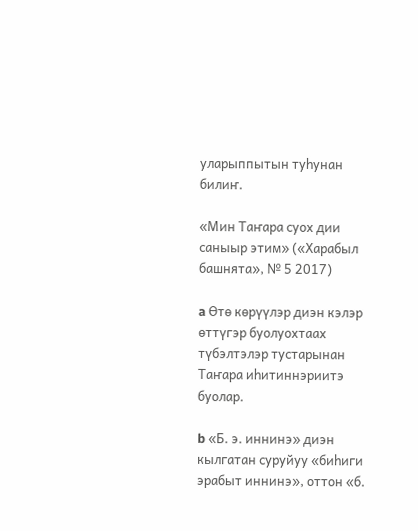уларыппытын туһунан билиҥ.

«Мин Таҥара суох дии саныыр этим» («Харабыл башнята», № 5 2017)

a Өтө көрүүлэр диэн кэлэр өттүгэр буолуохтаах түбэлтэлэр тустарынан Таҥара иһитиннэриитэ буолар.

b «Б. э. иннинэ» диэн кылгатан суруйуу «биһиги эрабыт иннинэ», оттон «б.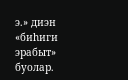э.» диэн «биһиги эрабыт» буолар.